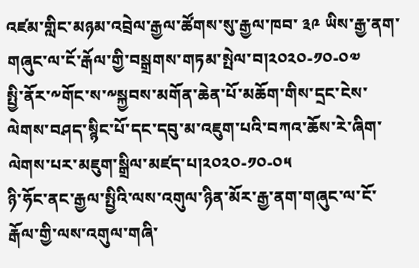འཛམ་གླིང་མཉམ་འབྲེལ་རྒྱལ་ཚོགས་སུ་རྒྱལ་ཁབ་ ༣༩ ཡིས་རྒྱ་ནག་གཞུང་ལ་ངོ་རྒོལ་གྱི་བསྒྲགས་གཏམ་སྤེལ་བ།༢༠༢༠-༡༠-༠༧
སྤྱི་ནོར་༸གོང་ས་༸སྐྱབས་མགོན་ཆེན་པོ་མཆོག་གིས་དྲང་ངེས་ལེགས་བཤད་སྙིང་པོ་དང་དབུ་མ་འཇུག་པའི་བཀའ་ཆོས་རེ་ཞིག་ལེགས་པར་མཇུག་སྒྲིལ་མཛད་པ།༢༠༢༠-༡༠-༠༥
ཉི་ཧོང་ནང་རྒྱལ་སྤྱིའི་ལས་འགུལ་ཉིན་མོར་རྒྱ་ནག་གཞུང་ལ་ངོ་རྒོལ་གྱི་ལས་འགུལ་གཞི་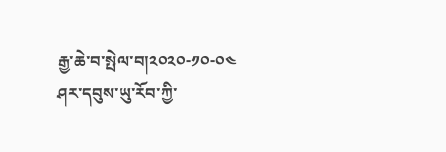རྒྱ་ཆེ་བ་སྤེལ་བ།༢༠༢༠-༡༠-༠༤
ཤར་དབུས་ཡུ་རོབ་ཀྱི་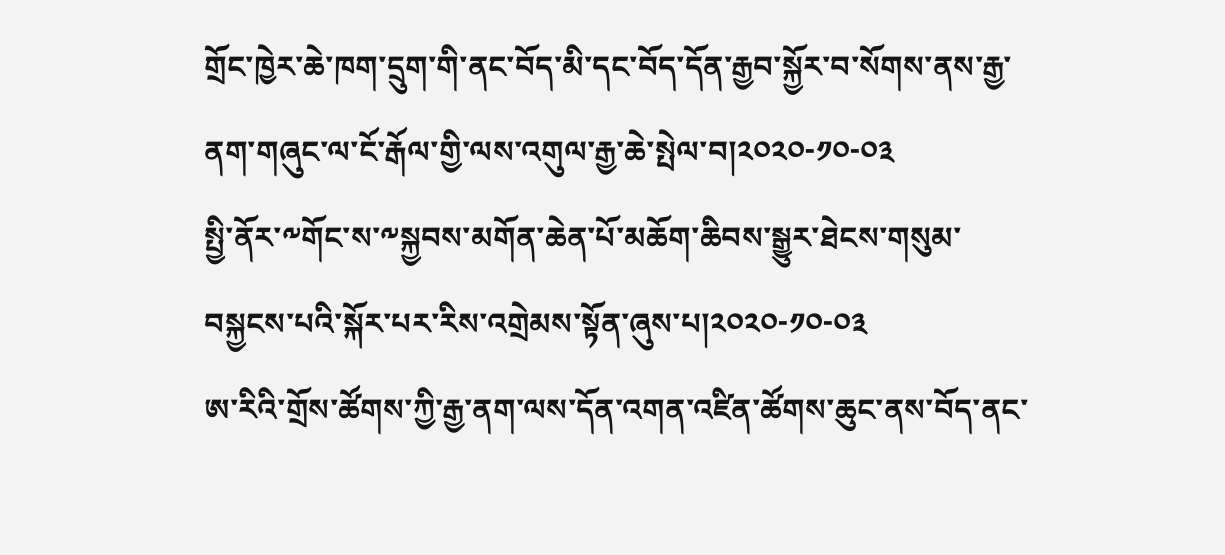གྲོང་ཁྱེར་ཆེ་ཁག་དྲུག་གི་ནང་བོད་མི་དང་བོད་དོན་རྒྱབ་སྐྱོར་བ་སོགས་ནས་རྒྱ་ནག་གཞུང་ལ་ངོ་རྒོལ་གྱི་ལས་འགུལ་རྒྱ་ཆེ་སྤེལ་བ།༢༠༢༠-༡༠-༠༣
སྤྱི་ནོར་༸གོང་ས་༸སྐྱབས་མགོན་ཆེན་པོ་མཆོག་ཆིབས་སྒྱུར་ཐེངས་གསུམ་བསྐྱངས་པའི་སྐོར་པར་རིས་འགྲེམས་སྟོན་ཞུས་པ།༢༠༢༠-༡༠-༠༣
ཨ་རིའི་གྲོས་ཚོགས་ཀྱི་རྒྱ་ནག་ལས་དོན་འགན་འཛིན་ཚོགས་ཆུང་ནས་བོད་ནང་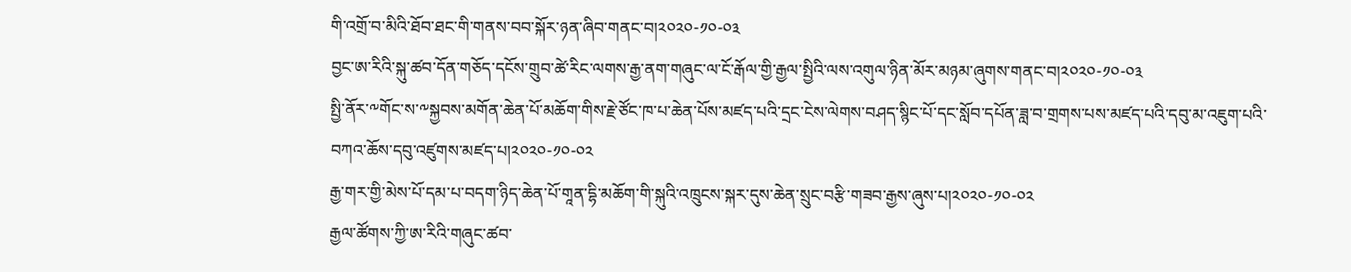གི་འགྲོ་བ་མིའི་ཐོབ་ཐང་གི་གནས་བབ་སྐོར་ཉན་ཞིབ་གནང་བ།༢༠༢༠-༡༠-༠༣
བྱང་ཨ་རིའི་སྐུ་ཚབ་དོན་གཅོད་དངོས་གྲུབ་ཚེ་རིང་ལགས་རྒྱ་ནག་གཞུང་ལ་ངོ་རྒོལ་གྱི་རྒྱལ་སྤྱིའི་ལས་འགུལ་ཉིན་མོར་མཉམ་ཞུགས་གནང་བ།༢༠༢༠-༡༠-༠༣
སྤྱི་ནོར་༸གོང་ས་༸སྐྱབས་མགོན་ཆེན་པོ་མཆོག་གིས་རྗེ་ཙོང་ཁ་པ་ཆེན་པོས་མཛད་པའི་དྲང་ངེས་ལེགས་བཤད་སྙིང་པོ་དང་སློབ་དཔོན་ཟླ་བ་གྲགས་པས་མཛད་པའི་དབུ་མ་འཇུག་པའི་བཀའ་ཆོས་དབུ་འཛུགས་མཛད་པ།༢༠༢༠-༡༠-༠༢
རྒྱ་གར་གྱི་མེས་པོ་དམ་པ་བདག་ཉིད་ཆེན་པོ་གཱན་དྷི་མཆོག་གི་སྐུའི་འཁྲུངས་སྐར་དུས་ཆེན་སྲུང་བརྩི་གཟབ་རྒྱས་ཞུས་པ།༢༠༢༠-༡༠-༠༢
རྒྱལ་ཚོགས་ཀྱི་ཨ་རིའི་གཞུང་ཚབ་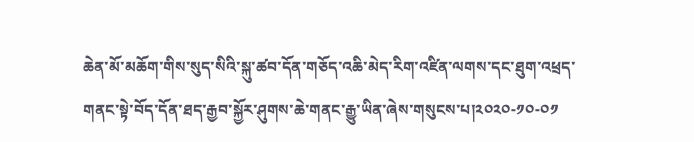ཆེན་མོ་མཆོག་གིས་སུད་སིའི་སྐུ་ཚབ་དོན་གཅོད་འཆི་མེད་རིག་འཛིན་ལགས་དང་ཐུག་འཕྲད་གནང་སྟེ་བོད་དོན་ཐད་རྒྱབ་སྐྱོར་ཤུགས་ཆེ་གནང་རྒྱུ་ཡིན་ཞེས་གསུངས་པ།༢༠༢༠-༡༠-༠༡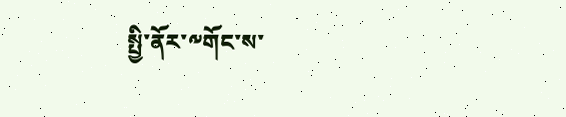སྤྱི་ནོར་༸གོང་ས་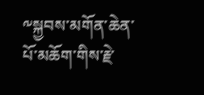༸སྐྱབས་མགོན་ཆེན་པོ་མཆོག་གིས་རྗེ་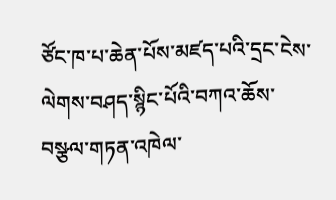ཙོང་ཁ་པ་ཆེན་པོས་མཛད་པའི་དྲང་ངེས་ལེགས་བཤད་སྙིང་པོའི་བཀའ་ཆོས་བསྩལ་གཏན་འཁེལ་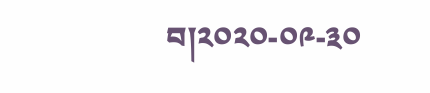བ།༢༠༢༠-༠༩-༣༠